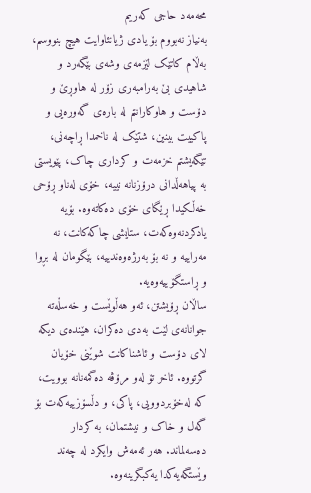محەمەد حاجی کەریم
بەنیاز نەبووم بۆ یادی ژیانئاوایت هیچ بنووسم، بەڵام کاتێک لێزمەی وشەی بێگەرد و شاهیدی بێ بەرامبەری زۆر لە هاوڕێ و دۆست و هاوکارانتم لە بارەی گەورەیی و پاکییت بینین، شتێک لە ناخمدا ڕاچەنی، تێگەیشتم خزمەت و کرداری چاک، پێویستی بە پیاهەڵدانی درۆزنانە نییە، خۆی لەناو ڕۆحی خەڵکیدا ڕێگای خۆی دەکاتەوە. بۆیە یادکردنەوەکەت، ستایشی چاکەکانت، نە مەراییە و نە بۆ بەرژەوەندییە، بێگومان لە بڕوا و ڕاستگۆییەوەیە.
ساڵان ڕۆیشتن، ئەو هەڵوێست و خەسڵەتە جوانانەی لێت بەدی دەکران، هێندەی دیکە لای دۆست و ئاشناکانت شوێنی خۆیان گرتووە. ئاخر تۆ لەو مرۆڤە دەگمەنانە بوویت، کە لەخۆبردوویی، پاکی، و دڵسۆزییەکەت بۆ گەل و خاک و نیشتمان، بە کردار دەسەلماند. هەر ئەمەش وایکرد لە چەند وێستگەیەکدا یەکبگرینەوە.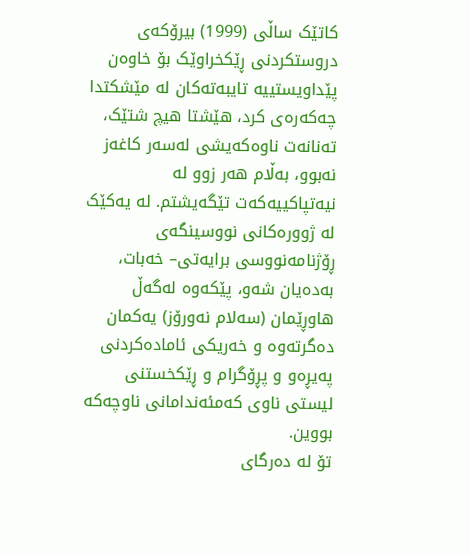کاتێک ساڵی (1999) بیرۆکەی دروستکردنی ڕێکخراوێک بۆ خاوەن پێداویستییە تایبەتەکان لە مێشکتدا چەکەرەی کرد، هێشتا هیچ شتێک، تەنانەت ناوەکەیشی لەسەر کاغەز نەبوو، بەڵام هەر زوو لە نیەتپاکییەکەت تێگەیشتم. لە یەکێک لە ژوورەکانی نووسینگەی ڕۆژنامەنووسی برایەتی– خەبات، بەدەیان شەو، پێکەوە لەگەڵ هاوڕێمان (سەلام نەورۆز) یەکمان دەگرتەوە و خەریکی ئامادەکردنی پەیڕەو و پڕۆگرام و ڕێکخستنی لیستی ناوی کەمئەندامانی ناوچەکە بووین.
تۆ لە دەرگای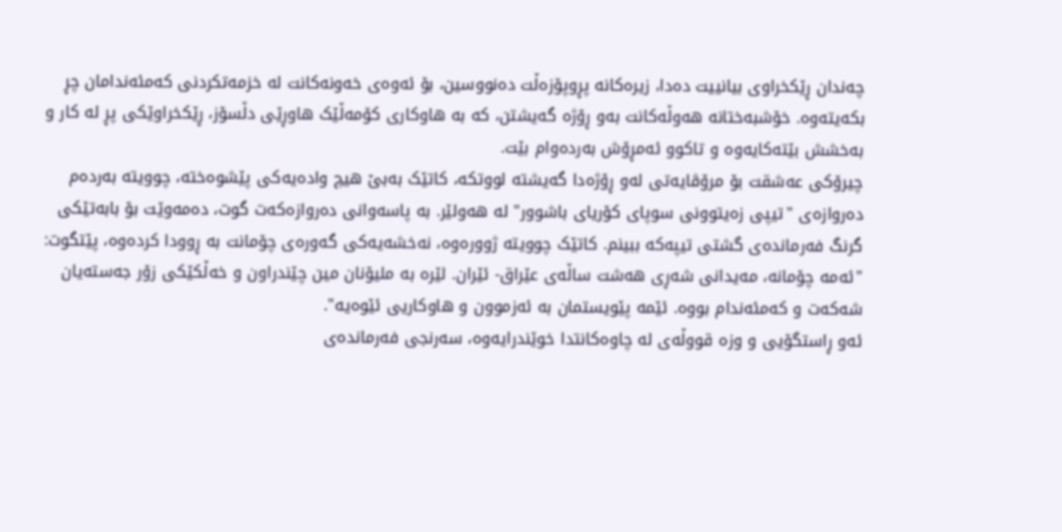چەندان ڕێکخراوی بیانییت دەدا، زیرەکانە پڕوپۆزەڵت دەنووسین، بۆ ئەوەی خەونەکانت لە خزمەتکردنی کەمئەندامان چڕ بکەیتەوە. خۆشبەختانە هەوڵەکانت بەو ڕۆژە گەیشتن، کە بە هاوکاری کۆمەڵێک هاوڕێی دڵسۆز، ڕێکخراوێکی پڕ لە کار و بەخشش بێتەکایەوە و تاکوو ئەمڕۆش بەردەوام بێت.
چیرۆکی عەشقت بۆ مرۆڤایەتی لەو ڕۆژەدا گەیشتە لووتکە، کاتێک بەبێ هیچ وادەیەکی پێشوەختە، چوویتە بەردەم دەروازەی "تیپی زەیتوونی سوپای کۆریای باشوور" لە هەولێر. بە پاسەوانی دەروازەکەت گوت، دەمەوێت بۆ بابەتێکی گرنگ فەرماندەی گشتی تیپەکە ببینم. کاتێک چوویتە ژوورەوە، نەخشەیەکی گەورەی چۆمانت بە ڕوودا کردەوە، پێتگوت: "ئەمە چۆمانە، مەیدانی شەڕی هەشت ساڵەی عێراق- ئێران. لێرە بە ملیۆنان مین چێندراون و خەڵکێکی زۆر جەستەیان شەکەت و کەمئەندام بووە. ئێمە پێویستمان بە ئەزموون و هاوکاریی ئێوەیە".
ئەو ڕاستگۆیی و وزە قووڵەی لە چاوەکانتدا خوێندرایەوە، سەرنجی فەرماندەی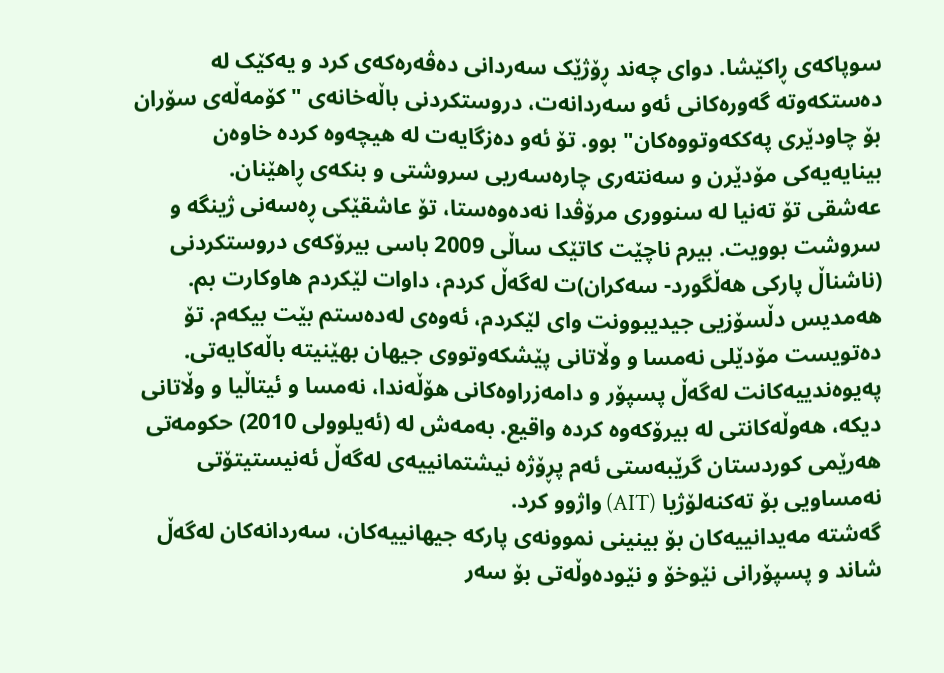سوپاکەی ڕاکێشا. دوای چەند ڕۆژێک سەردانی دەڤەرەکەی کرد و یەکێک لە دەستکەوتە گەورەکانی ئەو سەردانەت، دروستکردنی باڵەخانەی "کۆمەڵەی سۆران بۆ چاودێری پەککەوتووەکان" بوو. تۆ ئەو دەزگایەت لە هیچەوە کردە خاوەن بینایەیەکی مۆدێرن و سەنتەری چارەسەریی سروشتی و بنکەی ڕاهێنان.
عەشقی تۆ تەنیا لە سنووری مرۆڤدا نەدەوەستا، تۆ عاشقێکی ڕەسەنی ژینگە و سروشت بوویت. بیرم ناچێت کاتێک ساڵی 2009 باسی بیرۆکەی دروستکردنی (ناشناڵ پارکی هەڵگورد- سەکران)ت لەگەڵ کردم، داوات لێکردم هاوکارت بم. هەمدیس دڵسۆزیی جیدیبوونت وای لێکردم، ئەوەی لەدەستم بێت بیکەم. تۆ دەتویست مۆدێلی نەمسا و وڵاتانی پێشکەوتووی جیهان بهێنیتە باڵەکایەتی. پەیوەندییەکانت لەگەڵ پسپۆر و دامەزراوەکانی هۆڵەندا، نەمسا و ئیتاڵیا و وڵاتانی دیکە، هەوڵەکانتی لە بیرۆکەوە کردە واقیع. بەمەش لە (ئەیلوولی 2010) حکومەتی هەرێمی کوردستان گرێبەستی ئەم پڕۆژە نیشتمانییەی لەگەڵ ئەنیستیتۆتی نەمساویی بۆ تەکنەلۆژیا (AIT) واژوو کرد.
گەشتە مەیدانییەکان بۆ بینینی نموونەی پارکە جیهانییەکان، سەردانەکان لەگەڵ شاند و پسپۆرانی نێوخۆ و نێودەوڵەتی بۆ سەر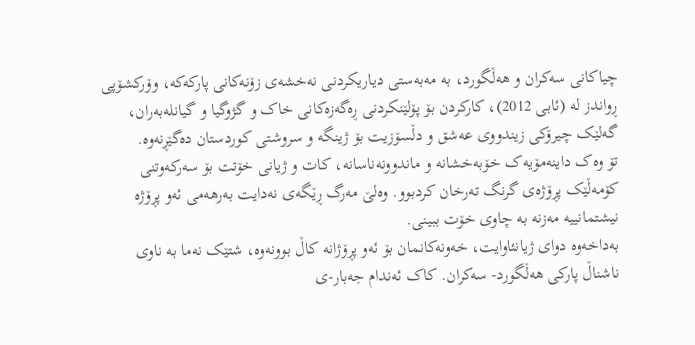چیاکانی سەکران و هەڵگورد، بە مەبەستی دیاریکردنی نەخشەی زۆنەکانی پارکەکە، وۆرکشۆپی ڕواندز لە (ئابی 2012)، کارکردن بۆ پۆلێنکردنی ڕەگەزەکانی خاک و گژوگیا و گیانلەبەران، گەلێک چیرۆکی زیندووی عەشق و دڵسۆزیت بۆ ژینگە و سروشتی کوردستان دەگێڕنەوە.
تۆ وەک داینەمۆیەک خۆبەخشانە و ماندوونەناسانە، کات و ژیانی خۆتت بۆ سەرکەوتنی کۆمەڵێک پڕۆژەی گرنگ تەرخان کردبوو. وەلێ مەرگ ڕێگەی نەدایت بەرهەمی ئەو پڕۆژە نیشتمانییە مەزنە بە چاوی خۆت ببینی.
بەداخەوە دوای ژیانئاوایت، خەونەکانمان بۆ ئەو پڕۆژانە کاڵ بوونەوە، شتێک نەما بە ناوی ناشناڵ پارکی هەڵگورد- سەکران. کاک ئەندام جەبار-ی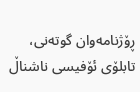ڕۆژنامەوان گوتەنی، تابلۆی ئۆفیسی ناشناڵ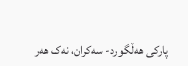پارکی هەڵگورد- سەکران، نەک هەر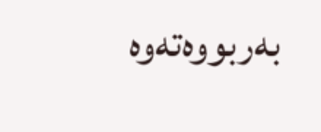بەربووەتەوە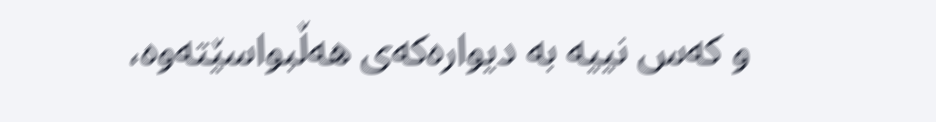و کەس نییە بە دیوارەکەی هەڵبواسێتەوە،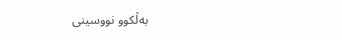بەڵکوو نووسینی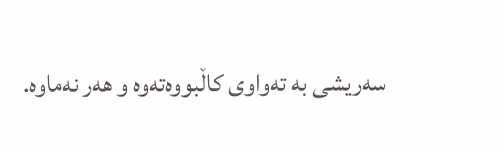سەریشی بە تەواوی کاڵبووەتەوە و هەر نەماوە.